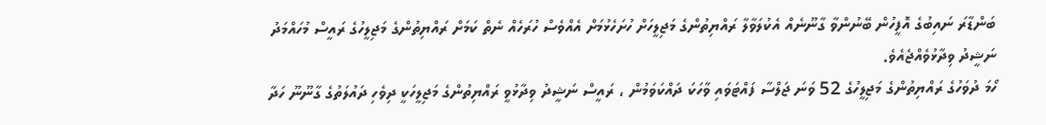ބަންޑާރަ ނައިބުގެ އޮފީހުން ބޭނުންވާ ގާނޫނެއް އެކުލަވާލާ ރައްޔިތުންގެ މަޖިލީހަށް ހުށަހެޅުމަށް އެއްވެސް ހުރަހެއް ނެތް ކަމަށް ރައްޔިތުންގެ މަޖިލީހުގެ ރައީސް މުހައްމަދު ނަޝީދު ވިދާޅުވެއްޖެއެވެ.
ހޯމަ ދުވަހުގެ ރައްޔިތުންގެ މަޖިލީހުގެ 52 ވަނަ ޖަލްސާ ފައްޓަވައި ވާހަކަ ދައްކަވަމުން ، ރައީސް ނަޝީދު ވިދާޅުވީ ރައްޔިތުންގެ މަޖިލީހަކީ ދިވެހި ދައުލަތުގެ ގާނޫނޫ ހަދާ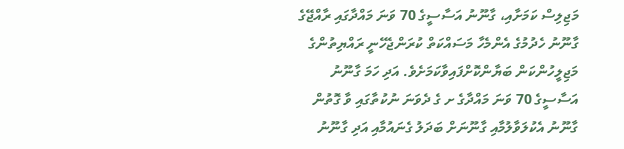މަޖިލިސް ކަމަށާއި، ގާނޫނު އަސާސީގެ 70 ވަނަ މައްދާގައި ރާއްޖޭގެ ގާނޫނު ހެދުމުގެ އެންމެހާ މަސައްކަތް ކުރަންޖެހޭނީ ރައްޔިތުންގެ މަޖިލީހުންކަން ބަޔާންކޮށްފައިވާކަމަށެވެ. އަދި ހަމަ ގާނޫނު އަސާސީގެ 70 ވަނަ މައްދާގެ ށ ގެ ދެވަނަ ނުކުތާގައި ވާ ގޮތުން ގާނޫނު އެކުލަވާލުމާއި ގާނޫނަށް ބަދަލު ގެނައުމާއި އަދި ގާނޫނު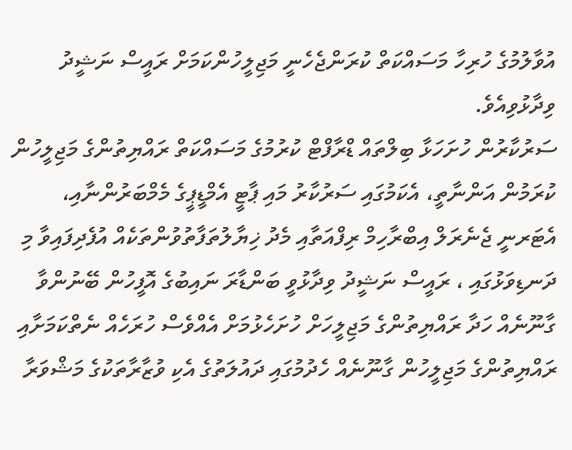އުވާލުމުގެ ހުރިހާ މަސައްކަތް ކުރަންޖެހެނީ މަޖިލީހުންކަމަށް ރައީސް ނަޝީދު ވިދާޅުވިއެވެ.
ސަރުކާރުން ހުށަހަޅާ ބިލްތައް ޑްރާފްޓް ކުރުމުގެ މަސައްކަތް ރައްޔިތުންގެ މަޖިލީހުން ކުރަމުން އަންނާތީ، އެކަމުގައި ސަރުކާރު މައި ޕާޓީ އެމްޑީޕީގެ މެމްބަރުންނާއި، އެޓަރނީ ޖެނެރަލް އިބްރާހިމް ރިފްއަތާއި މެދު ޚިޔާލުތަފާތުވުންތަކެއް އުފެދިފައިވާ މި ދަނޑިވަޅުގައި ، ރައީސް ނަޝީދު ވިދާޅުވީ ބަންޑާރަ ނައިބުގެ އޮފީހުން ބޭނުންވާ ގާނޫނެއް ހަދާ ރައްޔިތުންގެ މަޖިލީހަށް ހުށަހެޅުމަށް އެއްވެސް ހުރަހެއް ނެތްކަމަށާއި ރައްޔިތުންގެ މަޖިލީހުން ގާނޫނެއް ހެދުމުގައި ދައުލަތުގެ އެކި ވުޒާރާތަކުގެ މަޝްވަރާ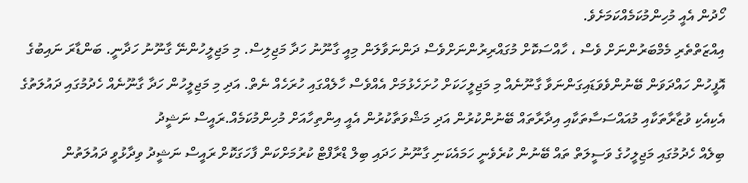ހޯދުން އެއީ މުހިންމުކަމެއްކަމަށެވެ.
އިއްޒަތްތެރި މެމްބަރުންނަށް ވެސް ، ހާއްސަކޮށް މުގައްރިރުންނަށްވެސް ދަންނަވާލަން މިއީ ގާނޫނު ހަދާ މަޖިލިސް. މި މަޖިލީހުންނޭ ގާނޫނު ހަދާނީ. ބަންޑާރަ ނައިބުގެ އޮފީހުން ހައްދަވަން ބޭނުންވެވަޑައިގަންނަވާ ގާނޫނެއް މި މަޖިލީހަކަށް ހުށަހެޅުމަށް އެއްވެސް ހާލެއްގައި ހުރަހެއް ނެތް. އަދި މި މަޖިލީހުން ހަދާ ގާނޫނެއް ހެދުމުގައި ދައުލަތުގެ އެކިއެކި ވުޒާރާތަކާއި މުއައްސަސާތަކާއި އިދާރާތައް ބޭނުންކުރުން އަދި މަޝްވަތާކުރުން އެއީ އިންތިހާއަށް މުހިންމުކަމެއް.ރައީސް ނަޝީދު
ބިލެއް ހެދުމުގައި މަޖިލީހުގެ ވަސީލަތް ތައް ބޭނުން ކުރެވެނީ ހަމައެކަނި ގާނޫނު ހަދައި ބިލް ޑްރާފްޓް ކުރުމަށްކަން ފާހަގަކޮށް ރައީސް ނަޝީދު ވިދާޅުވީ ދައުލަތުން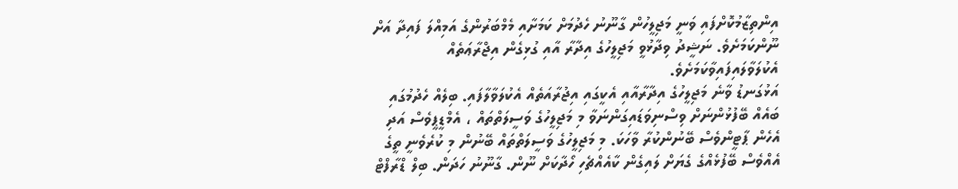އިންތިޒާމުކޮށްފައި ވަނީ މަޖިލީހުން ގާނޫނު ހެދުމަށް ކަމަށާއި މެމްބަރުންގެ އަމިއްލަ ފައިދާ އަށް ނޫންކަމަށެވެ. ނަޝީދު ވިދާޅުވީ މަޖިލީހުގެ އިދާރާ އާއި ގުޅިގެން އިޖްރާޢަތެއް އެކުލަވާލައިފައިވާކަމަށެވެ.
އަޅުގަނޑު ވާނެ މަޖިލީހުގެ އިދާރާއާއި އެކީގައި އިޖުރާއަތެއް އެކުލަވާލާފައި. ބިލެއް ހެދުމުގައި ބައެއް ބޭފުޅުންނަށް ވިސްނިވަޑައިގަންނަވާ މި މަޖިލީހުގެ ވަސީލަތްތައް ، އެމްޑީޕީވެސް އަދި އެހެން ޕާޓީންވެސް ބޭނުންކުރާ ވާހަކަ. މި މަޖިލީހުގެ ވަސީލަތްތައް ބޭނުން މި ކުރެވެނީ ތީގެ އެއްވެސް ބޭފުޅެއްގެ ގެޔަށް ލައިގެން ކާއެއްޗެހި ހޯދާކަށް ނޫން. ގާނޫނު ހަދަން. ބިލް ޑްރާފްޓް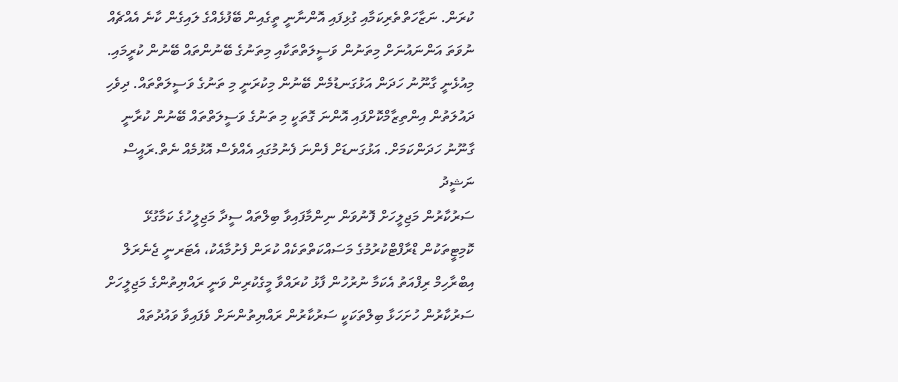ކުރަން. ނަޒާހަތްތެރިކަމާއި ގުޅިފައި އޮންނާނީ ތީގެއިން ބޭފުޅެއްގެ ލައިގެން ކާނެ އެއްޗެއް ނުވަތަ އަންނައުނަށް މިތަނުން ވަސީލަތްތަކާއި މިތަނުގެ ބޭނުންތައް ބޭނުން ކުރީމައި. މިއުޅެނީ ގާނޫނު ހަދަން އަޅުގަނޑުމެން ބޭނުން މިކުރަނީ މި ތަނުގެ ވަސީލަތްތައް. ދިވެހި ދައުލަތުން އިންތިޒާމްކޮށްފައި އޮންނަ ގޮތަކީ މި ތަނުގެ ވަސީލަތްތައް ބޭނުން ކުރާނީ ގާނޫނު ހަދަންކަމަށް. އަޅުގަނޑަށް ފެންނަ ފެނުމުގައި އެއްވެސް އޮޅުމެއް ނެތް.ރައީސް ނަޝީދު
ސަރުކާރުން މަޖިލީހަށް ފޮނުވަން ނިންމާފައިވާ ބިލްތައް ސީދާ މަޖިލީހުގެ ކަމާގުޅޭ ކޮމިޓީތަކުން ޑްރާފްޓްކުރުމުގެ މަސައްކަތްތަކެއް ކުރަން ފެށުމާއެކު، އެޓަރނީ ޖެނެރަލް އިބްރާހިމް ރިފްއަތު އެކަމާ ނުރުހުން ފާޅު ކުރައްވާ މީގެކުރިން ވަނީ ރައްޔިތުންގެ މަޖިލީހަށް ސަރުކާރުން ހުށަހަޅާ ބިލްތަކަކީ ސަރުކާރުން ރައްޔިތުންނަށް ވެފައިވާ ވައުދުތައް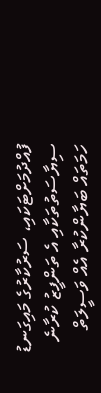ފުއްދުމަށްޓަކައި، ސަރުކާރުގެ މައިގަނޑު ސިޔާސަތުތަކާއި އެ ތަންފީޒު ކުރާނެ ހަމަތައް ބަޔާންކުރާ އެއް ވަސީލަތް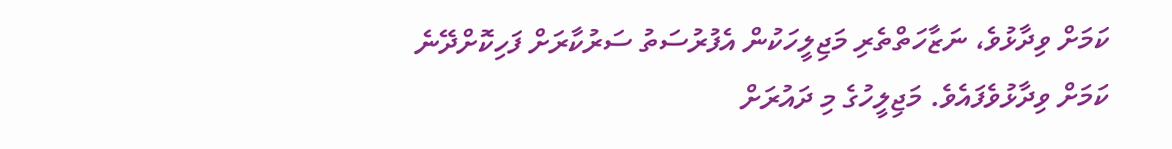ކަމަށް ވިދާޅުވެ، ނަޒާހަތްތެރި މަޖިލީހަކުން އެފުރުސަތު ސަރުކާރަށް ފަހިކޮށްދޭނެ ކަމަށް ވިދާޅުވެފައެވެ. މަޖިލީހުގެ މި ދައުރަށް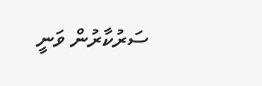ސަރުކާރުން ވަނީ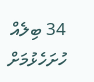34 ބިލެއް ހުށަހެޅުމަށް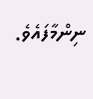ނިންމާފައެވެ.